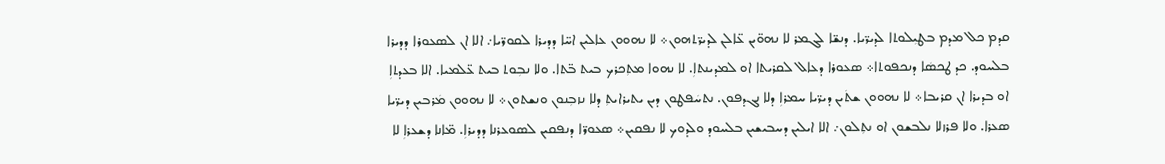ܩܕܡ ܟܠ ܡܕܡ ܒܛܝܼܠܘܬܐ ܠܕܝܪ̈ܝܐ. ܕܢܫ̈ܐ ܠܓܡܪ ܠܐ ܢܗܘ̈ܝܢ ܥ̈ܐܠܢ ܠܕܝܪ̈ܬܗܘܢ܀ ܠܐ ܢܗܘܘܢ ܥܐܠܝܢ ܐܚ̈ܐ ܕܕܝܪܐ ܠܩܘܪ̈ܝܐ܇ ܐܠܐ ܐܢ ܠܣܥܘܪܐ ܕܕܝܪܐ ܒܠܚܘܕ. ܟܕ ܛܟܣܿܐ ܕܢܟܦܘܬܐ܀ ܣܥܘܪܐ ܕܥܐܠ ܠܩܪܝܬܐ ܐܘ ܠܡܕܝܢܬܐܼ. ܠܐ ܢܗܘܐ ܡܬܼܟܪܟ ܒܝܬ ܒ̈ܬܐ. ܘܠܐ ܢܒܼܘܬ ܒܝܬ ܥ̈ܠܡܝܐ. ܐܠܐ ܒܥܕܬܐܼ ܐܘ ܒܕܝܪܐ ܐܢ ܩܪܝܒܐ܀ ܠܐ ܢܗܘܘܢ ܫܬܿܝܢ ܕܝܪ̈ܝܐ ܚܡܪܐܼ ܕܠܐ ܢܓܕܦܘܢ. ܢܬܚܿܦܛܘܢ ܕܝܢ ܝܬܝܪܐܝܬܼ ܕܠܐ ܢܙܒܼܢܘܢ ܘܢܫܬܘܢ܀ ܠܐ ܢܗܘܘܢ ܡܿܪܒܝܢ ܕܝܪ̈ܝܐ ܣܥܪܐ. ܘܠܐ ܦܪܙܠܐ ܢܠܒܫܘܢ ܐܘ ܢܬܼܠܘܢ܇ ܐܠܐ ܐܝܠܝܢ ܕܚܒܝܫܝܢ ܒܠܚܘܕ ܘܠܕܘܟ ܠܐ ܢܦܩܝܢ܀ ܣܥܘܪ̈ܐ ܕܢܦܩܝܢ ܠܣܘܥܪܢܐ ܕܕܝܪܐܼ. ܡ̈ܐܢܐ ܕܫܥܪܐܼ ܠܐ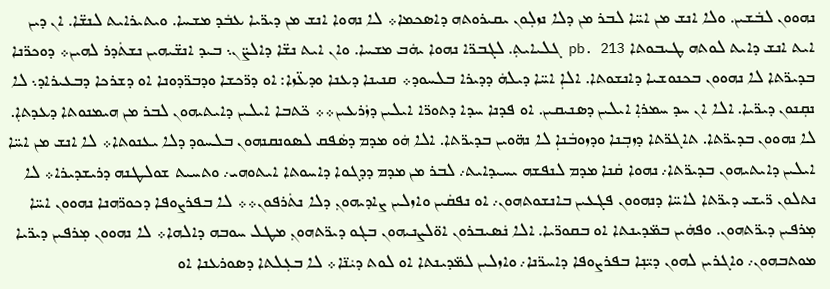ܢܗܘܘܢ ܠܒܿܫܝܢ. ܘܠܐ ܐܢܫ ܡܢ ܐܚ̈ܐ ܠܒܪ ܡܢ ܕܠܐ ܢܙܠܼܘܢ ܝܩܝܪܘܬܗ ܕܐܣܟܡܐ܀ ܠܐ ܢܗܘܐ ܐܢܫ ܡܢ ܕܝܪ̈ܝܐ ܥܒܿܕ ܡܫܚܐ. ܘܝܬܝܪܐܝܬ ܠܢܫ̈ܐ. ܐܢ ܕܝܢ ܐܝܬ ܐܢܫ ܕܐܝܬ ܠܘܬܗ ܛܝܒܘܬܐ pb. 213 ܓܠܝܐܝܬܼ. ܠܓܒܪ̈ܐ ܢܗܘܐ ܝܗܿܒ ܡܫܚܐ. ܘܐܢ ܐܝܬ ܢܫ̈ܐ ܕܐܠܨ̈ܢ܆ ܒܝܕ ܐܢܫ̈ܝܗܝܢ ܢܫܬܿܕܪ ܠܗܝܢ܀ ܕܘܟܪ̈ܢܐ ܒܕܝܪ̈ܬܐ ܠܐ ܢܗܘܘܢ ܒܟܢܘܫܝܐ ܕܐܢܫܘܬܐ. ܐܠܐܼ ܐܚ̈ܐ ܕܝܠܗܿ ܕܕܝܪܐ ܒܠܚܘܕ܀ ܩܢܝܢܐ ܕܥܢܐ ܘܕܥ̈ܙܐ: ܐܘ ܕܪ̈ܟܫܐ ܘܕܒܪ̈ܕܘܢܐ ܐܘ ܕܫܪܟܐ ܕܒܥܝܪܐܕ܆ ܠܐ ܢܩܼܢܘܢ ܕܝܪ̈ܝܐ. ܐܠܐ ܐܢ ܚܕ ܚܡܪܐܼ ܐܝܠܝܢ ܕܣܢܝܩܝܢ. ܐܘ ܦܕܢܐ ܚܕܐ ܕܬܘܪ̈ܐ ܐܝܠܝܢ ܕܙܿܪܥܝܢ܀܀ ܟ̈ܬܒܐ ܐܝܠܝܢ ܕܐܝܬܝܗܘܢ ܠܒܪ ܡܢ ܗܝܡܢܘܬܐ ܕܥܕܬܐܼ. ܠܐ ܢܗܘܘܢ ܒܕܝܪ̈ܬܐ. ܬܐܓܪ̈ܬܐ ܕܙܒܼܢܐ ܘܕܙܘܒܿܢܐܼ ܠܐ ܢܗ̈ܘܝܢ ܒܕܝܪ̈ܬܐ. ܐܠܐ ܗܿܘ ܡܕܡ ܕܣܿܦܩ ܠܣܘܢܩܢܗܘܢ ܒܠܚܘܕ ܕܠܐ ܝܥܢܘܬܐ܀ ܠܐ ܐܢܫ ܡܢ ܐܚ̈ܐ ܐܝܠܝܢ ܕܐܝܬܝܗܘܢ ܒܕܝܪ̈ܬܐ܇ ܢܗܘܐ ܩܿܢܐ ܡܕܡ ܠܢܦܫܗ ܝܚܝܕܐܝܬ܇ ܠܒܪ ܡܢ ܡܕܡ ܕܕܓܘܐ ܕܐܚܘܬܐ ܐܝܬܘܗܝ܇ ܘܬܚܝܬ ܫܘܠܛܢܗ ܕܪܝܫܕܝܪܐ܀ ܠܐ ܢܬܠܘܢ ܪ̈ܝܫܝ ܕܝܪ̈ܬܐ ܠܐܚ̈ܐ ܕܢܗܘܘܢ ܦܓܥܝܢ ܒܐܢܫܘܬܗܘܢ܇ ܐܘ ܢܦܩܿܝܢ ܘܐܙܠܝܢ ܨܐܕܝܗܘܢܼ ܕܠܐ ܢܬܿܪܦܘܢ܀܀ ܠܐ ܒܦܪܨܘܦܐ ܕܟܘܪ̈ܗܢܐ ܢܗܘܘܢ ܐܚ̈ܐ ܡܼܪܦܝܢ ܕܝܪ̈ܬܗܘܢ. ܘܦܗܿܝܢ ܒܡ̈ܕܝܢܬܐ ܐܘ ܒܩܘܪ̈ܝܐ. ܐܠܐ ܢܿܣܝܒܪܘܢ ܐܘ̈ܠܨܢܝܗܘܢ ܒܓܘ ܕܝܪ̈ܬܗܘܢܼ ܡܛܠ ܚܘܒܗ ܕܐܠܗܐ܀ ܠܐ ܢܗܘܘܢ ܡܼܪܦܝܢ ܕܝܪ̈ܝܐ ܡܘܬܒܗܘܢ܇ ܘܐܓܪܝܢ ܠܗܘܢ ܕܝ̈ܢܼܐ ܒܦܪܨܘܦܐ ܕܐܚܪ̈ܢܐ܇ ܘܐܙܠܝܢ ܠܡ̈ܕܝܢܬܐ ܐܘ ܠܘܬ ܕܝܿܢ̈ܐ܀ ܠܐ ܒܥܼܠܬܐ ܕܣܘܪܥܢܐ ܐܘ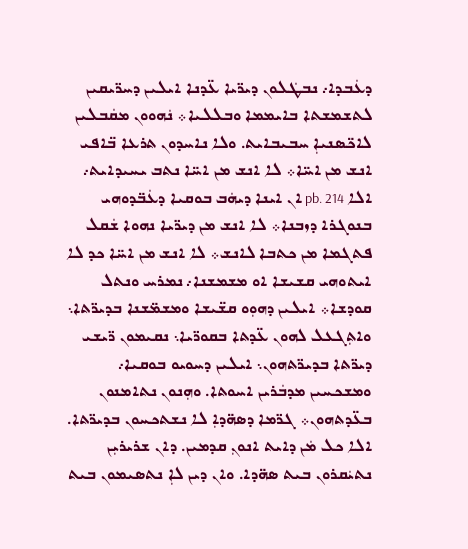ܕܥܿܒܕܐ܇ ܢܒܛܿܠܘܢ ܕܝܪ̈ܝܐ ܥ̈ܕܢܐ ܐܝܠܝܢ ܕܚܪ̈ܝܩܝܢ ܠܬܫܡܫܬܐ ܒܐܝܡܡܐ ܘܒܠܠܝܐ܀ ܢܿܗܘܘܢ ܡܩܿܒܠܝܢ ܠܐܟ̈ܣܢܝܐܼ ܚܒܝܒܐܝܬ. ܘܠܐ ܢܐܚܕܘܢ ܬܪܥܐ ܒ̈ܐܦܝ ܐܢܫ ܡܢ ܐܚ̈ܐ܀ ܠܐ ܐܢܫ ܡܢ ܐܚ̈ܐ ܢܬܒ ܝܚܝܕܐܝܬ܇ ܐܠܐ pb. 214 ܐܢ ܐܝܢܐ ܕܝܗܿܒ ܒܘܩܝܐ ܕܥܿܒ̈ܕܘܗܝ ܒܢܘܓܪܐ ܕܙܒܢܐ܀ ܠܐ ܐܢܫ ܡܢ ܕܝܪ̈ܝܐ ܢܗܘܐ ܫܿܩܠ ܦܬܓܡܐ ܡܢ ܟܬܒܐ ܠܐܢܫ܀ ܠܐ ܐܢܫ ܡܢ ܐܚ̈ܐ ܟܕ ܠܐ ܐܝܬܘܗܝ ܩܫܝܫܐ ܐܘ ܡܫܡܫܢܐ܇ ܢܡܪܚ ܘܢܬܠ ܩܘܕܫܐ܀ ܐܝܠܝܢ ܕܗܘܼܘ ܩܫ̈ܝܫܐ ܘܡܫܡ̈ܫܢܐ ܒܕܝܪ̈ܬܐ܆ ܘܐܬܼܓܥܠ ܠܗܘܢ ܥ̈ܕܬܐ ܒܩܘܪ̈ܝܐ܆ ܢܩܝܡܘܢ ܪ̈ܝܫܝ ܕܝܪ̈ܬܐ ܒܕܝܪ̈ܬܗܘܢ܆ ܐܝܠܝܢ ܕܚܘܝܘ ܒܘܩܝܐ܇ ܘܡܫܟܚܝܢ ܡܕܒܿܪܝܢ ܐܚܘܬܐ. ܘܗܼܢܘܢ ܢܬܐܡܢܘܢ ܒܥ̈ܕܬܗܘܢ܀ ܓܪ̈ܡܐ ܕܣܗ̈ܕܐܼ ܠܐ ܢܫܬܟܚܘܢ ܒܕܝܪ̈ܬܐ. ܐܠܐ ܟܠ ܡܿܢ ܕܐܝܬ ܐܢܘܢܼ ܩܕܡܝܢ. ܕܐܢ ܫܪܝܪܝܼܢ ܢܬܝܿܩܪܘܢ ܒܝܬ ܣܗ̈ܕܐ. ܘܐܢ ܕܝܢ ܠܐܼ ܢܬܣܝܡܘܢ ܒܝܬ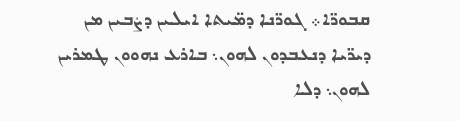ܩܒܘܪ̈ܐ܀ ܓܘܪ̈ܢܐ ܕܡ̈ܝܬܐ ܐܝܠܝܢ ܕܨܿܒܝܢ ܡܢ ܕܝܪ̈ܝܐ ܕܢܥܒܕܘܢ ܠܗܘܢ܆ ܒܐܪܥ ܢܗܘܘܢ ܛܡܪܝܢ ܠܗܘܢ܆ ܕܠܐ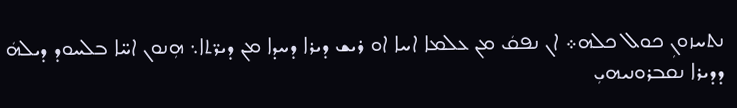ܢܬܚܙܘܢܼ ܟܘܠ ܟܠܗ܀ ܐܢ ܢܦܩܿ ܡܢ ܥܠܡܐ ܐܚܐ ܐܘ ܪܝܫ ܕܝܪܐ ܕܚܕܐ ܡܢ ܕܝܪ̈ܬܐ܆ ܗܼܢܘܢ ܐܚ̈ܐ ܒܠܚܘܕ ܕܝܠܗܿ ܕܕܝܪܐ ܢܩܒܪܘܢܝܗܝܼ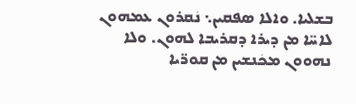ܒܫܠܝܐ. ܘܐܠܐ ܣܦܩܝܢ܆ ܢܿܩܪܘܢ ܥܡܗܘܢ ܠܐܚ̈ܐ ܡܢ ܕܝܪܐ ܕܩܪܝܒܐ ܠܗܘܢ. ܘܠܐ ܢܗܘܘܢ ܡܟܿܢܫܝܢ ܡܢ ܩܘܪ̈ܝܐ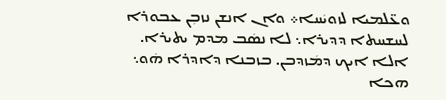ܘܥ̈ܠܡܝܐ ܠܙܘܝܿܚܐ܀ ܘܐܢ ܐܢܫܢ ܢܙܒܼܢ ܥܒܘܪܐ ܠܚܫܚܬܐ ܕܕܝܪܐ܆ ܠܐ ܢܣܿܒ ܡܕܡ ܝܬܝܪܐ. ܐܠܐ ܐܝܟ ܕܡܿܙܕܒܢ. ܒܙܒܢܐ ܕܐܕܪܐ ܗܿܘ܆ ܗܟܐ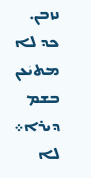ܢܙܒܢ. ܟܕ ܠܐ ܡܬܝܿܥܢ ܒܫܡ ܕܝܪܐ܀ ܠܐ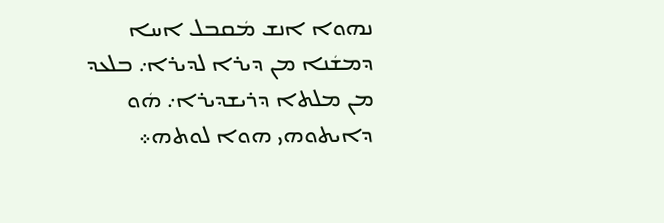ܢܗܘܐ ܐܢܫ ܡܿܩܒܠ ܐܚܐ ܕܡܫܿܢܐ ܡܢ ܕܝܪܐ ܠܕܝܪܐ܇ ܒܠܥܕ ܡܢ ܡܠܬܐ ܕܪܝܫܕܝܪܐ܇ ܗܿܘ ܕܐܝܬܘܗܝ ܗܘܐ ܠܘܬܗ܀